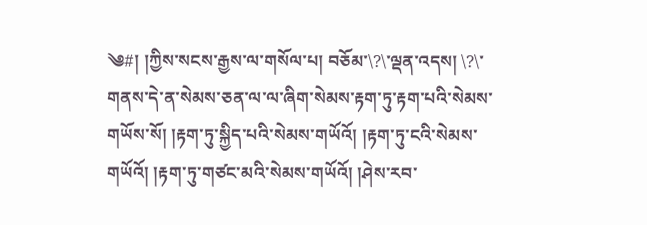༄#། །ཀྱིས་སངས་རྒྱས་ལ་གསོལ་པ། བཅོམ་\?\་ལྡན་འདས། \?\་གནས་དེ་ན་སེམས་ཅན་ལ་ལ་ཞིག་སེམས་རྟག་ཏུ་རྟག་པའི་སེམས་གཡོས་སོ། །རྟག་ཏུ་སྐྱིད་པའི་སེམས་གཡོའོ། །རྟག་ཏུ་ངའི་སེམས་གཡོའོ། །རྟག་ཏུ་གཙང་མའི་སེམས་གཡོའོ། །ཤེས་རབ་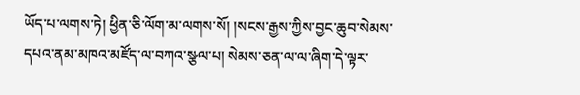ཡོད་པ་ལགས་ཏེ། ཕྱིན་ཅི་ལོག་མ་ལགས་སོ། །སངས་རྒྱས་ཀྱིས་བྱང་ཆུབ་སེམས་དཔའ་ནམ་མཁའ་མཛོད་ལ་བཀའ་སྩལ་པ། སེམས་ཅན་ལ་ལ་ཞིག་དེ་ལྟར་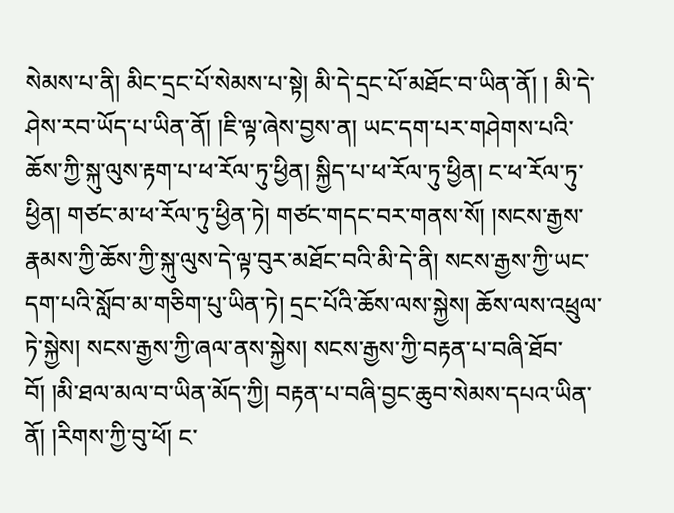སེམས་པ་ནི། མིང་དྲང་པོ་སེམས་པ་སྟེ། མི་དེ་དྲང་པོ་མཐོང་བ་ཡིན་ནོ། ། མི་དེ་ཤེས་རབ་ཡོད་པ་ཡིན་ནོ། །ཇི་ལྟ་ཞེས་བྱས་ན། ཡང་དག་པར་གཤེགས་པའི་ཆོས་ཀྱི་སྐུ་ལུས་རྟག་པ་ཕ་རོལ་ཏུ་ཕྱིན། སྐྱིད་པ་ཕ་རོལ་ཏུ་ཕྱིན། ང་ཕ་རོལ་ཏུ་ཕྱིན། གཙང་མ་ཕ་རོལ་ཏུ་ཕྱིན་ཏེ། གཙང་གདང་བར་གནས་སོ། །སངས་རྒྱས་རྣམས་ཀྱི་ཆོས་ཀྱི་སྐུ་ལུས་དེ་ལྟ་བུར་མཐོང་བའི་མི་དེ་ནི། སངས་རྒྱས་ཀྱི་ཡང་དག་པའི་སློབ་མ་གཅིག་པུ་ཡིན་ཏེ། དྲང་པོའི་ཆོས་ལས་སྐྱེས། ཆོས་ལས་འཕྲུལ་ཏེ་སྐྱེས། སངས་རྒྱས་ཀྱི་ཞལ་ནས་སྐྱེས། སངས་རྒྱས་ཀྱི་བརྟན་པ་བཞི་ཐོབ་བོ། །མི་ཐལ་མལ་བ་ཡིན་མོད་ཀྱི། བརྟན་པ་བཞི་བྱང་ཆུབ་སེམས་དཔའ་ཡིན་ནོ། །རིགས་ཀྱི་བུ་ཕོ། ང་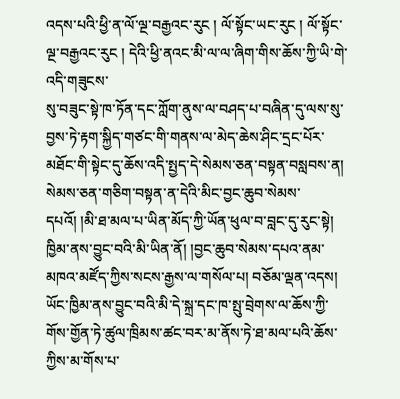འདས་པའི་ཕྱི་ན་ལོ་ལྔ་བརྒྱའང་རུང ། ལོ་སྟོང་ཡང་རུང ། ལོ་སྟོང་ལྔ་བརྒྱའང་རུང ། དེའི་ཕྱི་ནའང་མི་ལ་ལ་ཞིག་གིས་ཆོས་ཀྱི་ཡི་གེ་འདི་གཟུངས་
སུ་བཟུང་སྟེ་ཁ་ཏོན་དང་ཀློག་ནུས་ལ་བཤད་པ་བཞིན་དུ་ལས་སུ་བྱས་ཏེ་རྟག་སྐྱིད་གཙང་གི་གནས་ལ་མེད་ཆེས་ཤིང་དྲང་པོར་མཐོང་གི་སྟེང་དུ་ཆོས་འདི་སྤྱད་དེ་སེམས་ཅན་བསྟན་བསླབས་ན། སེམས་ཅན་གཅིག་བསྟན་ན་དེའི་མིང་བྱང་ཆུབ་སེམས་དཔའོ། །མི་ཐ་མལ་པ་ཡིན་མོད་ཀྱི་ཡོན་ཕུལ་བ་བླང་དུ་རུང་སྟེ། ཁྱིམ་ནས་བྱུང་བའི་མི་ཡིན་ནོ། །བྱང་ཆུབ་སེམས་དཔའ་ནམ་མཁའ་མཛོད་ཀྱིས་སངས་རྒྱས་ལ་གསོལ་པ། བཅོམ་ལྡན་འདས། ཡོང་ཁྱིམ་ནས་བྱུང་བའི་མི་དེ་སྐྲ་དང་ཁ་སྤུ་བྲེགས་ལ་ཆོས་ཀྱི་གོས་གྱོན་ཏེ་ཚུལ་ཁྲིམས་ཚང་བར་མ་ནོས་ཏེ་ཐ་མལ་པའི་ཆོས་ཀྱིས་མ་གོས་པ་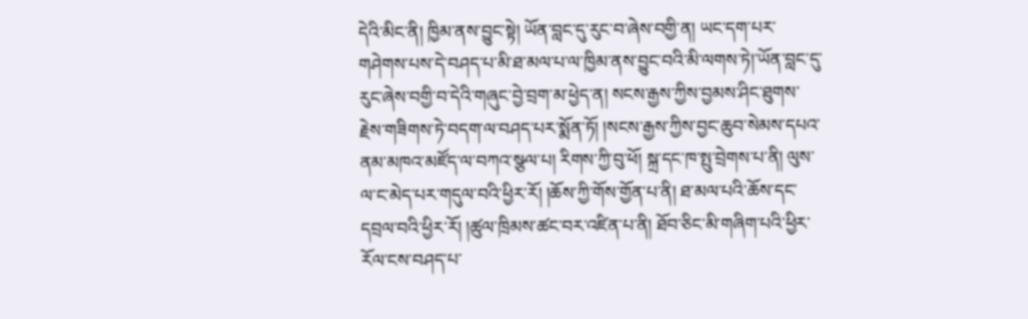དེའི་མིང་ནི། ཁྱིམ་ནས་བྱུང་སྟེ། ཡོན་བླང་དུ་རུང་བ་ཞེས་བགྱི་ན། ཡང་དག་པར་གཤེགས་པས་དེ་བཤད་པ་མི་ཐ་མལ་པ་ལ་ཁྱིམ་ནས་བྱུང་བའི་མི་ལགས་ཏེ།་ཡོན་བླང་དུ་རུང་ཞེས་བགྱི་བ་དེའི་གཞུང་བྱེ་བྲག་མ་ཕྱེད་ན། སངས་རྒྱས་ཀྱིས་བྱམས་ཤིང་ཐུགས་རྗེས་གཟིགས་ཏེ་བདག་ལ་བཤད་པར་སྨོན་ཏོ། །སངས་རྒྱས་ཀྱིས་བྱང་ཆུབ་སེམས་དཔའ་ནམ་མཁའ་མཛོད་ལ་བཀའ་སྩལ་པ། རིགས་ཀྱི་བུ་ཕོ། སྐྲ་དང་ཁ་སྤུ་བྲེགས་པ་ནི། ལུས་ལ་ང་མེད་པར་གདུལ་བའི་ཕྱིར་རོ། །ཆོས་ཀྱི་གོས་གྱོན་པ་ནི། ཐ་མལ་པའི་ཆོས་དང་དབྲལ་བའི་ཕྱིར་རོ། །ཚུལ་ཁྲིམས་ཚང་བར་འཛིན་པ་ནི། ཐོབ་ཅིང་མི་གཞིག་པའི་ཕྱིར་རོལ་ངས་བཤད་པ་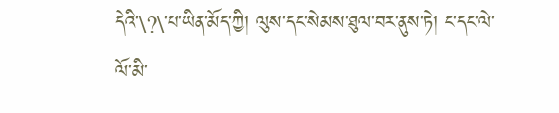དེའི་\?\་པ་ཡིན་མོད་ཀྱི། ལུས་དང་སེམས་ཐུལ་བར་ནུས་ཏེ། ང་དང་ལེ་ལོ་མི་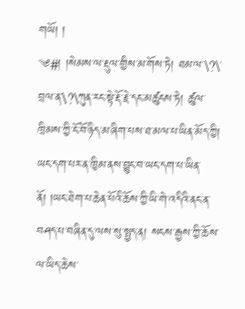གཡོ། །
༄#། །སེམས་ལ་རྡུལ་གྱིས་མ་གོས་ཏེ། ཐམ་ལ་\?\་བྲལ་ན་\?\ཀུན་རང་སྟེ་རྡོ་རྗེ་དང་མཚུངས་ཏེ། ཚུལ་ཁྲིམས་ཀྱི་ངོ་བོ་ཉིད་མ་ཞིག་པས་ཐ་མལ་པ་ཡིན་མོད་ཀྱི། ཡང་དག་པར་ན་ཁྱིམ་ནས་བྱུང་བ་ཡང་དག་པ་ཡིན་ནོ། །ཡང་ཐེག་པ་ཆེན་པོའི་ཆོས་ཀྱི་ཡི་གེ་འདིའི་ནང་ན་བཤད་པ་བཞིན་དུ་ལས་སུ་སྤྱད་ན། སངས་རྒྱས་ཀྱི་ཆོས་ལ་ཡིད་ཆེས་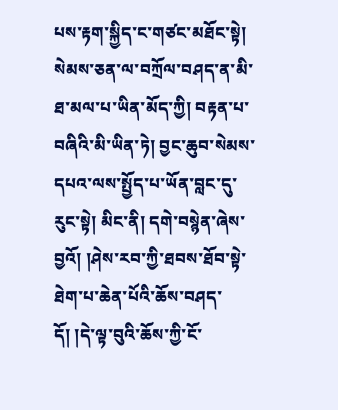པས་རྟག་སྐྱིད་ང་གཙང་མཐོང་སྟེ། སེམས་ཅན་ལ་བཀྲོལ་བཤད་ན་མི་ཐ་མལ་པ་ཡིན་མོད་ཀྱི། བརྟན་པ་བཞིའི་མི་ཡིན་ཏེ། བྱང་ཆུབ་སེམས་དཔའ་ལས་སྤྱོད་པ་ཡོན་བླང་དུ་རུང་སྟེ། མིང་ནི། དགེ་བསྙེན་ཞེས་བྱའོ། །ཤེས་རབ་ཀྱི་ཐབས་ཐོབ་སྟེ་ཐེག་པ་ཆེན་པོའི་ཆོས་བཤད་དོ། །དེ་ལྟ་བུའི་ཆོས་ཀྱི་ངོ་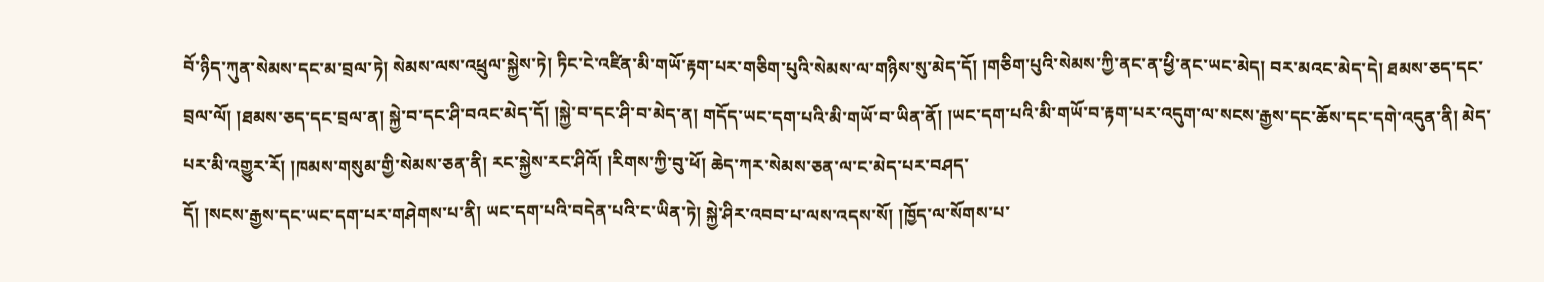བོ་ཉིད་ཀུན་སེམས་དང་མ་བྲལ་ཏེ། སེམས་ལས་འཕྲུལ་སྐྱེས་ཏེ། ཏིང་ངེ་འཛིན་མི་གཡོ་རྟག་པར་གཅིག་པུའི་སེམས་ལ་གཉིས་སུ་མེད་དོ། །གཅིག་པུའི་སེམས་ཀྱི་ནང་ན་ཕྱི་ནང་ཡང་མེད། བར་མའང་མེད་དེ། ཐམས་ཅད་དང་བྲལ་ལོ། །ཐམས་ཅད་དང་བྲལ་ན། སྐྱེ་བ་དང་ཤི་བའང་མེད་དོ། །སྐྱེ་བ་དང་ཤི་བ་མེད་ན། གདོད་ཡང་དག་པའི་མི་གཡོ་བ་ཡིན་ནོ། །ཡང་དག་པའི་མི་གཡོ་བ་རྟག་པར་འདུག་ལ་སངས་རྒྱས་དང་ཆོས་དང་དགེ་འདུན་ནི། མེད་པར་མི་འགྱུར་རོ། །ཁམས་གསུམ་གྱི་སེམས་ཅན་ནི། རང་སྐྱེས་རང་ཤིའོ། །རིགས་ཀྱི་བུ་ཕོ། ཆེད་ཀར་སེམས་ཅན་ལ་ང་མེད་པར་བཤད་
དོ། །སངས་རྒྱས་དང་ཡང་དག་པར་གཤེགས་པ་ནི། ཡང་དག་པའི་བདེན་པའི་ང་ཡིན་ཏེ། སྐྱེ་ཤིར་འབབ་པ་ལས་འདས་སོ། །ཁྱོད་ལ་སོགས་པ་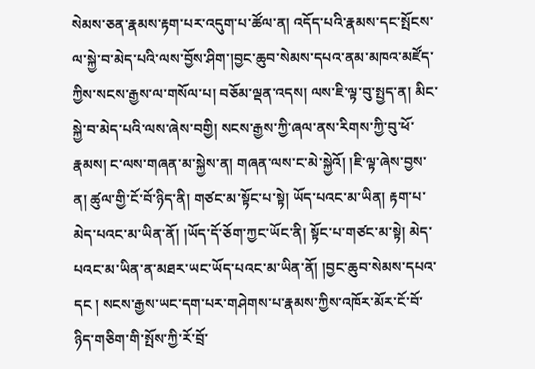སེམས་ཅན་རྣམས་རྟག་པར་འདུག་པ་ཚོལ་ན། འདོད་པའི་རྣམས་དང་སྤོངས་ལ་སྐྱེ་བ་མེད་པའི་ལས་བྱོས་ཤིག་།བྱང་ཆུབ་སེམས་དཔའ་ནམ་མཁའ་མཛོད་ཀྱིས་སངས་རྒྱས་ལ་གསོལ་པ། བཅོམ་ལྡན་འདས། ལས་ཇི་ལྟ་བུ་སྤྱད་ན། མིང་སྐྱེ་བ་མེད་པའི་ལས་ཞེས་བགྱི། སངས་རྒྱས་ཀྱི་ཞལ་ནས་རིགས་ཀྱི་བུ་ཕོ་རྣམས། ང་ལས་གཞན་མ་སྐྱེས་ན། གཞན་ལས་ང་མེ་སྐྱེའོ། །ཇི་ལྟ་ཞེས་བྱས་ན། ཚུལ་གྱི་ངོ་བོ་ཉིད་ནི། གཙང་མ་སྟོང་པ་སྟེ། ཡོད་པའང་མ་ཡིན། རྟག་པ་མེད་པའང་མ་ཡིན་ནོ། །ཡོད་དོ་ཅོག་ཀྱང་ཡོང་ནི། སྟོང་པ་གཙང་མ་སྟེ། མེད་པའང་མ་ཡིན་ན་མཐར་ཡང་ཡོད་པའང་མ་ཡིན་ནོ། །བྱང་ཆུབ་སེམས་དཔའ་དང ། སངས་རྒྱས་ཡང་དག་པར་གཤེགས་པ་རྣམས་ཀྱིས་འཁོར་མོར་ངོ་བོ་ཉིད་གཅིག་གི་སྤོས་ཀྱི་རོ་བྲོ་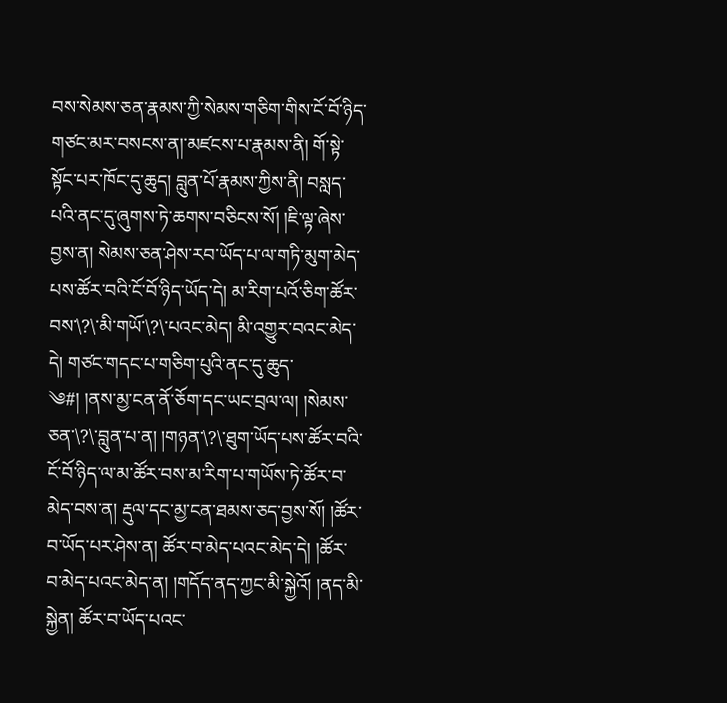བས་སེམས་ཅན་རྣམས་ཀྱི་སེམས་གཅིག་གིས་ངོ་བོ་ཉིད་གཙང་མར་བསངས་ན།་མཛངས་པ་རྣམས་ནི། གོ་སྟེ་སྟོང་པར་ཁོང་དུ་ཆུད། བླུན་པོ་རྣམས་ཀྱིས་ནི། བསླད་པའི་ནང་དུ་ཞུགས་ཏེ་ཆགས་བཅིངས་སོ། །ཇི་ལྟ་ཞེས་བྱས་ན། སེམས་ཅན་ཤེས་རབ་ཡོད་པ་ལ་གཏི་མུག་མེད་པས་ཚོར་བའི་ངོ་བོ་ཉིད་ཡོད་དེ། མ་རིག་པའོ་ཅིག་ཚོར་བས་\?\་མི་གཡོ་\?\་པའང་མེད། མི་འགྱུར་བའང་མེད་དེ། གཙང་གདང་པ་གཅིག་པུའི་ནང་དུ་ཆུད་
༄#། །ནས་མྱ་ངན་ནོ་ཅོག་དང་ཡང་བྲལ་ལ། །སེམས་ཅན་\?\་བླུན་པ་ན། །གཉན་\?\་ཐུག་ཡོད་པས་ཚོར་བའི་ངོ་བོ་ཉིད་ལ་མ་ཚོར་བས་མ་རིག་པ་གཡོས་ཏེ་ཚོར་བ་མེད་བས་ན། རྡུལ་དང་མྱ་ངན་ཐམས་ཅད་བྱས་སོ། །ཚོར་བ་ཡོད་པར་ཤེས་ན། ཚོར་བ་མེད་པའང་མེད་དེ། །ཚོར་བ་མེད་པའང་མེད་ན། །གདོད་ནད་ཀྱང་མི་སྐྱེའོ། །ནད་མི་སྐྱེན། ཚོར་བ་ཡོད་པའང་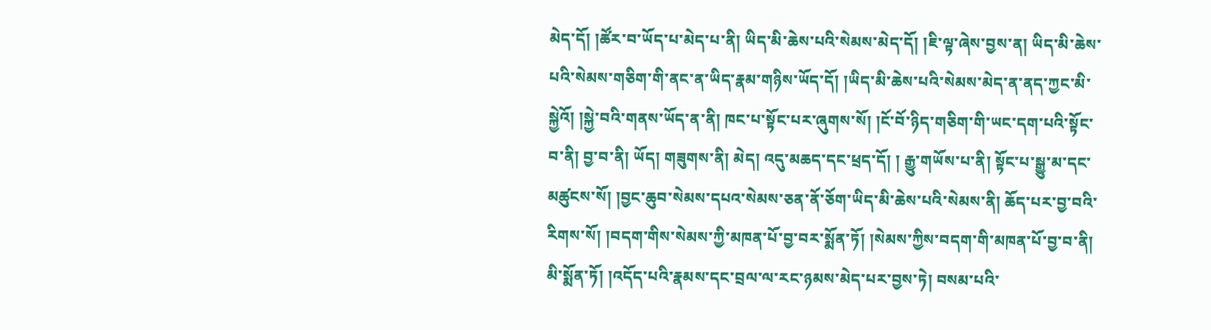མེད་དོ། །ཚོར་བ་ཡོད་པ་མེད་པ་ནི། ཡིད་མི་ཆེས་པའི་སེམས་མེད་དོ། །ཇི་ལྟ་ཞེས་བྱས་ན། ཡིད་མི་ཆེས་པའི་སེམས་གཅིག་གི་ནང་ན་ཡིད་རྣམ་གཉིས་ཡོད་དོ། །ཡིད་མི་ཆེས་པའི་སེམས་མེད་ན་ནད་ཀྱང་མི་སྐྱེའོ། །སྐྱེ་བའི་གནས་ཡོད་ན་ནི། ཁང་པ་སྟོང་པར་ཞུགས་སོ། །ངོ་བོ་ཉིད་གཅིག་གི་ཡང་དག་པའི་སྟོང་བ་ནི། བྱ་བ་ནི། ཡོད། གཟུགས་ནི། མེད། འདུ་མཆད་དང་ཕྲད་དོ། ། རྒྱུ་གཡོས་པ་ནི། སྟོང་པ་སྒྱུ་མ་དང་མཚུངས་སོ། །བྱང་ཆུབ་སེམས་དཔའ་སེམས་ཅན་ནོ་ཅོག་ཡིད་མི་ཆེས་པའི་སེམས་ནི། ཆོད་པར་བྱ་བའི་རིགས་སོ། །བདག་གིས་སེམས་ཀྱི་མཁན་པོ་བྱ་བར་སྨོན་ཏོ། །སེམས་ཀྱིས་བདག་གི་མཁན་པོ་བྱ་བ་ནི། མི་སྨོན་ཏོ། །འདོད་པའི་རྣམས་དང་བྲལ་ལ་རང་ཉམས་མེད་པར་བྱས་ཏེ། བསམ་པའི་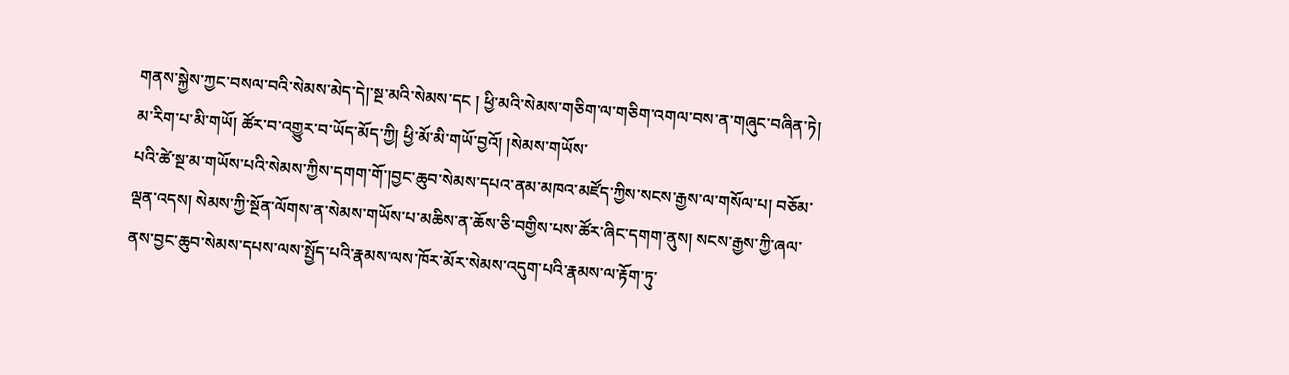གནས་སྐྱེས་ཀྱང་བསལ་བའི་སེམས་མེད་དེ།་སྔ་མའི་སེམས་དང ། ཕྱི་མའི་སེམས་གཅིག་ལ་གཅིག་འགལ་བས་ན་གཞུང་བཞིན་ཏེ། མ་རིག་པ་མི་གཡོ། ཚོར་བ་འགྱུར་བ་ཡོད་མོད་ཀྱི། ཕྱི་མོ་མི་གཡོ་བྱའོ། །སེམས་གཡོས་
པའི་ཚེ་སྔ་མ་གཡོས་པའི་སེམས་ཀྱིས་དགག་གོ་།བྱང་ཆུབ་སེམས་དཔའ་ནམ་མཁའ་མཛོད་ཀྱིས་སངས་རྒྱས་ལ་གསོལ་པ། བཅོམ་ལྡན་འདས། སེམས་ཀྱི་སྔོན་ལོགས་ན་སེམས་གཡོས་པ་མཆིས་ན་ཆོས་ཅི་བགྱིས་པས་ཚོར་ཞིང་དགག་ནུས། སངས་རྒྱས་ཀྱི་ཞལ་ནས་བྱང་ཆུབ་སེམས་དཔས་ལས་སྤྱོད་པའི་རྣམས་ལས་ཁོར་མོར་སེམས་འདུག་པའི་རྣམས་ལ་རྟོག་ཏུ་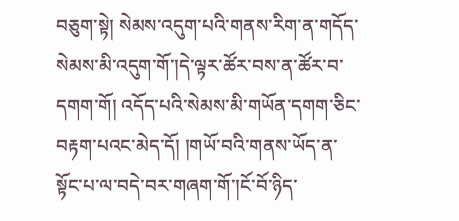བཅུག་སྟེ། སེམས་འདུག་པའི་གནས་རིག་ན་གདོད་སེམས་མི་འདུག་གོ་།དེ་ལྟར་ཚོར་བས་ན་ཚོར་བ་དགག་གོ། འདོད་པའི་སེམས་མི་གཡོན་དགག་ཅིང་བརྟག་པའང་མེད་དོ། །གཡོ་བའི་གནས་ཡོད་ན་སྟོང་པ་ལ་བདེ་བར་གཞག་གོ་།ངོ་བོ་ཉིད་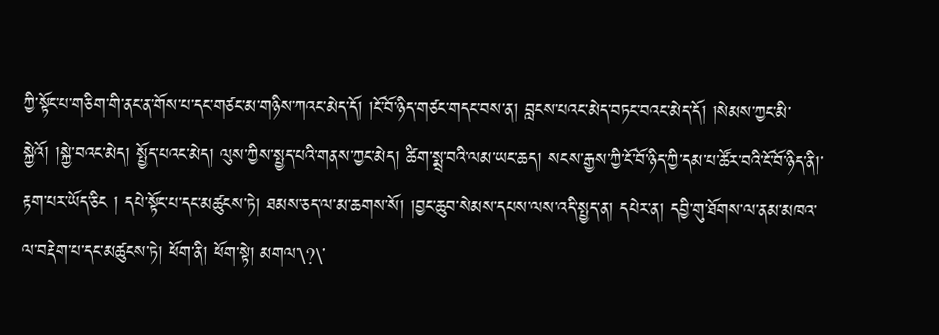ཀྱི་སྟོང་པ་གཅིག་གི་ནང་ན་གོས་པ་དང་གཙང་མ་གཉིས་ཀའང་མེད་དོ། །ངོ་བོ་ཉིད་གཙང་གདང་བས་ན། བླངས་པའང་མེད་བཏང་བའང་མེད་དོ། །སེམས་ཀྱང་མི་སྐྱེའོ། །སྐྱེ་བའང་མེད། སྤྱོད་པའང་མེད། ལུས་ཀྱིས་སྤྱད་པའི་གནས་ཀྱང་མེད། ཚིག་སྨྲ་བའི་ལམ་ཡང་ཆད། སངས་རྒྱས་ཀྱི་ངོ་བོ་ཉིད་ཀྱི་དམ་པ་ཚོར་བའི་ངོ་བོ་ཉིད་ནི།་རྟག་པར་ཡོད་ཅིང ། དཔེ་སྟོང་པ་དང་མཚུངས་ཏེ། ཐམས་ཅད་ལ་མ་ཆགས་སོ། །བྱང་ཆུབ་སེམས་དཔས་ལས་འདི་སྤྱད་ན། དཔེར་ན། དབྱི་གུ་ཐོགས་ལ་ནམ་མཁའ་ལ་བརྡེག་པ་དང་མཚུངས་ཏེ། ཕོག་ནི། ཕོག་སྟེ། མགལ་\?\་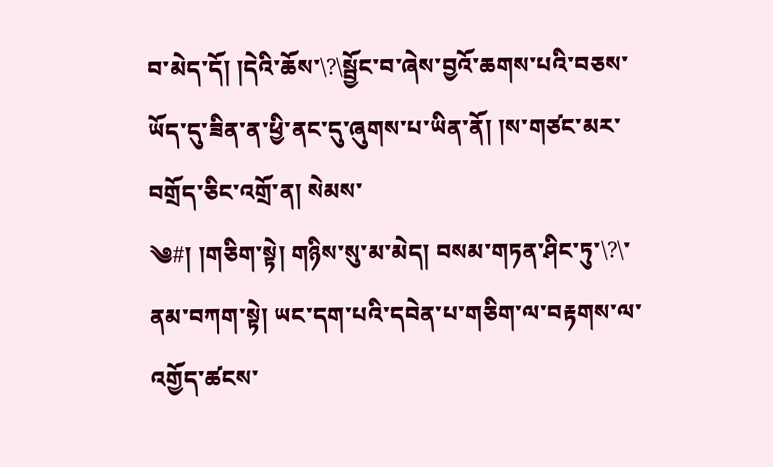བ་མེད་དོ། །དེའི་ཆོས་\?\སྦྱོང་བ་ཞེས་བྱའོ་ཆགས་པའི་བཅས་ཡོད་དུ་ཟིན་ན་ཕྱི་ནང་དུ་ཞུགས་པ་ཡིན་ནོ། །ས་གཙང་མར་བགྲོད་ཅིང་འགྲོ་ན། སེམས་
༄#། །གཅིག་སྟེ། གཉིས་སུ་མ་མེད། བསམ་གཏན་ཤིང་ཏུ་\?\་ནམ་བཀག་སྟེ། ཡང་དག་པའི་དབེན་པ་གཅིག་ལ་བརྟགས་ལ་འགྱོད་ཚངས་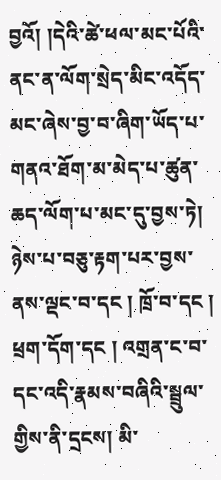བྱའོ། །དེའི་ཚེ་ཕལ་མང་པོའི་ནང་ན་ལོག་སྲེད་མིང་འདོད་མང་ཞེས་བྱ་བ་ཞིག་ཡོད་པ་གནའ་ཐོག་མ་མེད་པ་ཚུན་ཆད་ལོག་པ་མང་དུ་བྱས་ཏེ། ཉེས་པ་བཅུ་རྟག་པར་བྱས་ནས་ལྡང་བ་དང ། ཁྲོ་བ་དང ། ཕྲག་དོག་དང ། འགྲན་ང་བ་དང་འདི་རྣམས་བཞིའི་སྦྲུལ་གྱིས་ནི་དྲངས། མི་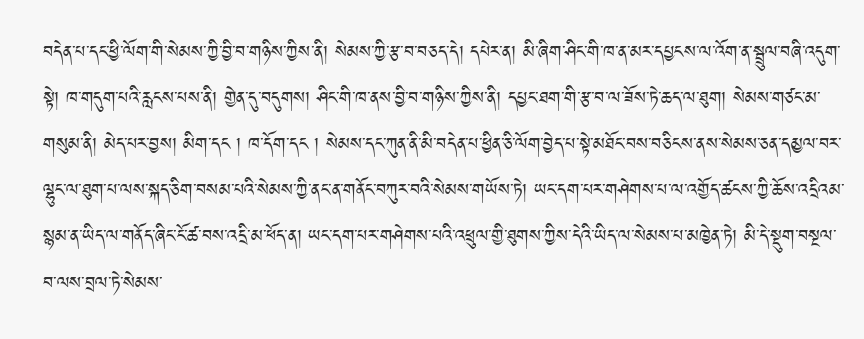བདེན་པ་དང་ཕྱི་ལོག་གི་སེམས་ཀྱི་བྱི་བ་གཉིས་ཀྱིས་ནི། སེམས་ཀྱི་རྩ་བ་བཅད་དེ། དཔེར་ན། མི་ཞིག་ཤིང་གི་ཁ་ན་མར་དཔྱངས་ལ་འོག་ན་སྦྲུལ་བཞི་འདུག་སྟེ། ཁ་གདུག་པའི་རླངས་པས་ནི། གྱེན་དུ་བདུགས། ཤིང་གི་ཁ་ནས་བྱི་བ་གཉིས་ཀྱིས་ནི། དཔྱང་ཐག་གི་རྩ་བ་ལ་ཟོས་ཏེ་ཆད་ལ་ཐུག། སེམས་གཙང་མ་གསུམ་ནི། མེད་པར་བྱས། མིག་དང ། ཁ་དོག་དང ། སེམས་དང་ཀུན་ནི་མི་བདེན་པ་ཕྱིན་ཅི་ལོག་བྱེད་པ་སྟེ་མཐོང་བས་བཅིངས་ནས་སེམས་ཅན་དམྱལ་བར་ལྷུང་ལ་ཐུག་པ་ལས་སྐད་ཅིག་བསམ་པའི་སེམས་ཀྱི་ནང་ན་གནོང་བཀུར་བའི་སེམས་གཡོས་ཏེ། ཡང་དག་པར་གཤེགས་པ་ལ་འགྱོད་ཚངས་ཀྱི་ཆོས་འདྲིའམ་སྙམ་ན་ཡིད་ལ་གནོད་ཞིང་ངོ་ཚ་བས་འདྲི་མ་ཕོད་ན། ཡང་དག་པར་གཤེགས་པའི་འཕྲུལ་གྱི་ཐུགས་ཀྱིས་དེའི་ཡིད་ལ་སེམས་པ་མཁྱེན་ཏེ། མི་དེ་སྡུག་བསྔལ་བ་ལས་བྲལ་ཏེ་སེམས་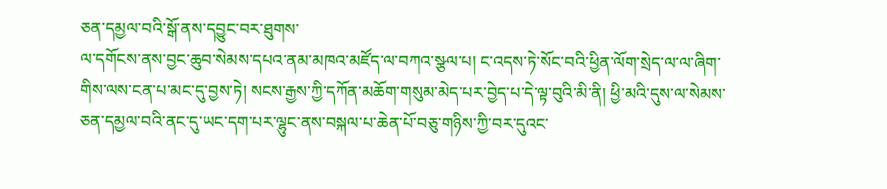ཅན་དམྱལ་བའི་སྒོ་ནས་དབྱུང་བར་ཐུགས་
ལ་དགོངས་ནས་བྱང་ཆུབ་སེམས་དཔའ་ནམ་མཁའ་མཛོད་ལ་བཀའ་སྩལ་པ། ང་འདས་ཏེ་སོང་བའི་ཕྱིན་ལོག་སྲེད་ལ་ལ་ཞིག་གིས་ལས་ངན་པ་མང་དུ་བྱས་ཏེ། སངས་རྒྱས་ཀྱི་དཀོན་མཆོག་གསུམ་མེད་པར་བྱེད་པ་དེ་ལྟ་བུའི་མི་ནི། ཕྱི་མའི་དུས་ལ་སེམས་ཅན་དམྱལ་བའི་ནང་དུ་ཡང་དག་པར་ལྷུང་ནས་བསྐལ་པ་ཆེན་པོ་བཅུ་གཉིས་ཀྱི་བར་དུའང་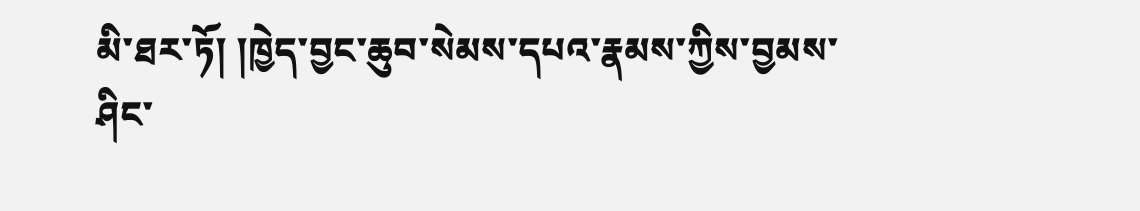མི་ཐར་ཏོ། །ཁྱེད་བྱང་ཆུབ་སེམས་དཔའ་རྣམས་ཀྱིས་བྱམས་ཤིང་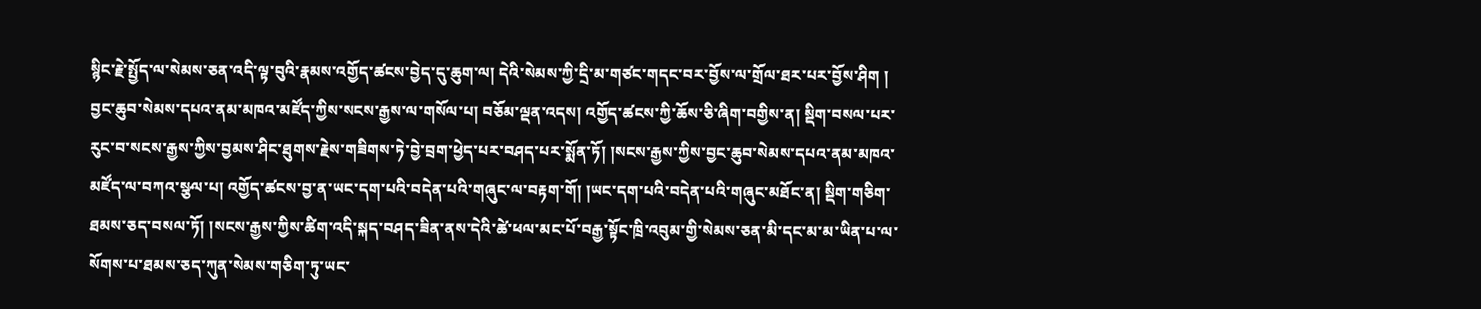སྙིང་རྗེ་སྤྱོད་ལ་སེམས་ཅན་འདི་ལྟ་བུའི་རྣམས་འགྱོད་ཚངས་བྱེད་དུ་ཆུག་ལ། དེའི་སེམས་ཀྱི་དྲི་མ་གཙང་གདང་བར་བྱོས་ལ་གྲོལ་ཐར་པར་བྱོས་ཤིག ། བྱང་ཆུབ་སེམས་དཔའ་ནམ་མཁའ་མཛོད་ཀྱིས་སངས་རྒྱས་ལ་གསོལ་པ། བཅོམ་ལྡན་འདས། འགྱོད་ཚངས་ཀྱི་ཆོས་ཅི་ཞིག་བགྱིས་ན། སྡིག་བསལ་པར་རུང་བ་སངས་རྒྱས་ཀྱིས་བྱམས་ཤིང་ཐུགས་རྗེས་གཟིགས་ཏེ་བྱེ་བྲག་ཕྱེད་པར་བཤད་པར་སྨོན་ཏོ། །སངས་རྒྱས་ཀྱིས་བྱང་ཆུབ་སེམས་དཔའ་ནམ་མཁའ་མཛོད་ལ་བཀའ་སྩལ་པ། འགྱོད་ཚངས་བྱ་ན་ཡང་དག་པའི་བདེན་པའི་གཞུང་ལ་བརྟག་གོ། །ཡང་དག་པའི་བདེན་པའི་གཞུང་མཐོང་ན། སྡིག་གཅིག་ཐམས་ཅད་བསལ་ཏོ། །སངས་རྒྱས་ཀྱིས་ཚིག་འདི་སྐད་བཤད་ཟིན་ནས་དེའི་ཚེ་ཕལ་མང་པོ་བརྒྱ་སྟོང་ཁྲི་འབུམ་གྱི་སེམས་ཅན་མི་དང་མ་མ་ཡིན་པ་ལ་སོགས་པ་ཐམས་ཅད་ཀུན་སེམས་གཅིག་ཏུ་ཡང་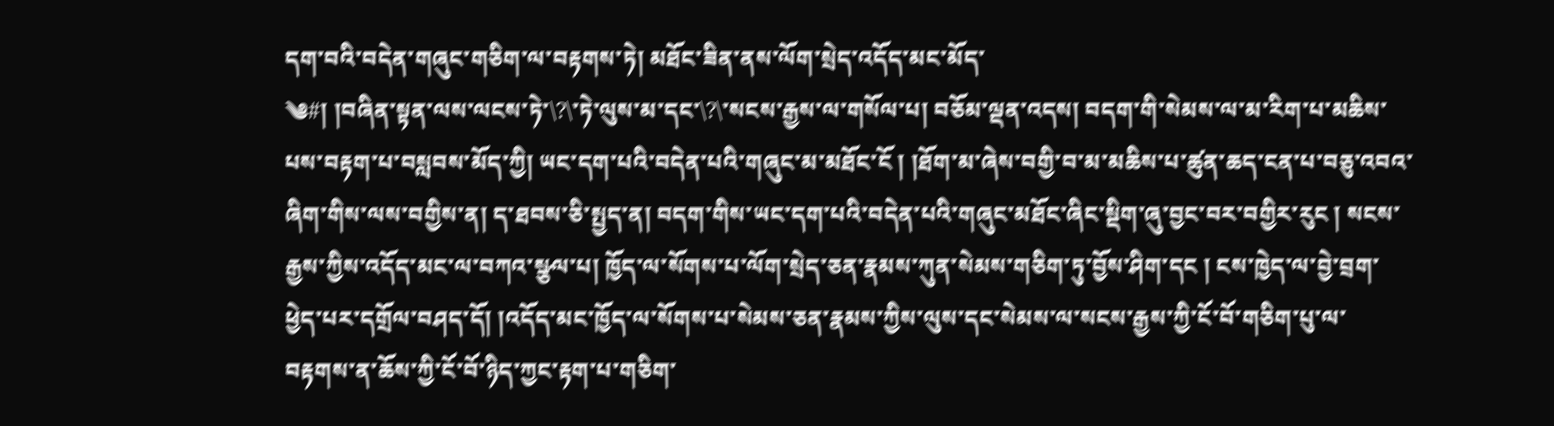དག་བའི་བདེན་གཞུང་གཅིག་ལ་བརྟགས་ཏེ། མཐོང་ཟིན་ནས་ལོག་སྲེད་འདོད་མང་མོད་
༄#། །བཞིན་སྟན་ལས་ལངས་ཏེ་\?\་ཏེ་ལུས་མ་དང་\?\་སངས་རྒྱས་ལ་གསོལ་པ། བཅོམ་ལྡན་འདས། བདག་གི་སེམས་ལ་མ་རིག་པ་མཆིས་པས་བརྟག་པ་བསླབས་མོད་ཀྱི། ཡང་དག་པའི་བདེན་པའི་གཞུང་མ་མཐོང་ངོ ། །ཐོག་མ་ཞེས་བགྱི་བ་མ་མཆིས་པ་ཚུན་ཆད་ངན་པ་བཅུ་འབའ་ཞིག་གིས་ལས་བགྱིས་ན། ད་ཐབས་ཅི་སྤྱད་ན། བདག་གིས་ཡང་དག་པའི་བདེན་པའི་གཞུང་མཐོང་ཞིང་སྡིག་ཞུ་བྱང་བར་བགྱིར་རུང ། སངས་རྒྱས་ཀྱིས་འདོད་མང་ལ་བཀའ་སྩལ་པ། ཁྱོད་ལ་སོགས་པ་ལོག་སྲེད་ཅན་རྣམས་ཀུན་སེམས་གཅིག་ཏུ་བྱོས་ཤིག་དང ། ངས་ཁྱེད་ལ་བྱེ་བྲག་ཕྱེད་པར་དགྲོལ་བཤད་དོ། །འདོད་མང་ཁྱོད་ལ་སོགས་པ་སེམས་ཅན་རྣམས་ཀྱིས་ལུས་དང་སེམས་ལ་སངས་རྒྱས་ཀྱི་ངོ་བོ་གཅིག་པུ་ལ་བརྟགས་ན་ཆོས་ཀྱི་ངོ་བོ་ཉིད་ཀྱང་རྟག་པ་གཅིག་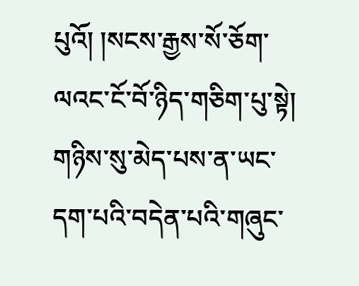པུའོ། །སངས་རྒྱས་སོ་ཅོག་ལའང་ངོ་བོ་ཉིད་གཅིག་པུ་སྟེ། གཉིས་སུ་མེད་པས་ན་ཡང་དག་པའི་བདེན་པའི་གཞུང་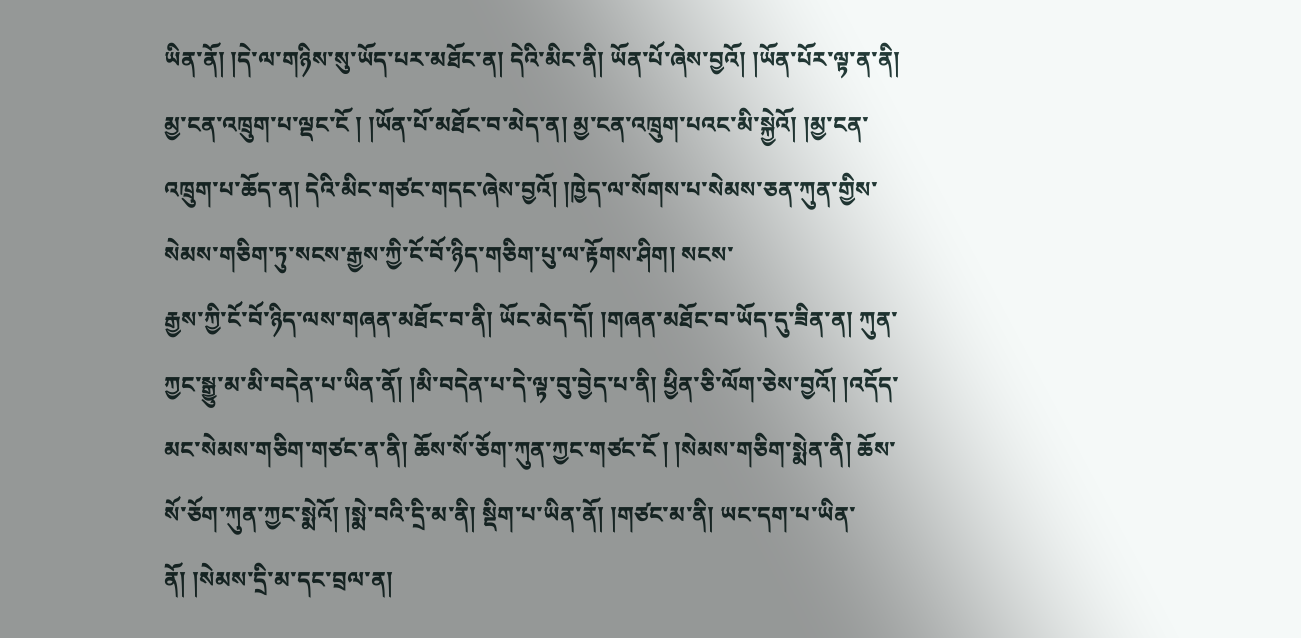ཡིན་ནོ། །དེ་ལ་གཉིས་སུ་ཡོད་པར་མཐོང་ན། དེའི་མིང་ནི། ཡོན་པོ་ཞེས་བྱའོ། །ཡོན་པོར་ལྟ་ན་ནི། མྱ་ངན་འཁྲུག་པ་ལྡང་ངོ ། །ཡོན་པོ་མཐོང་བ་མེད་ན། མྱ་ངན་འཁྲུག་པའང་མི་སྐྱེའོ། །མྱ་ངན་འཁྲུག་པ་ཆོད་ན། དེའི་མིང་གཙང་གདང་ཞེས་བྱའོ། །ཁྱེད་ལ་སོགས་པ་སེམས་ཅན་ཀུན་གྱིས་སེམས་གཅིག་ཏུ་སངས་རྒྱས་ཀྱི་ངོ་བོ་ཉིད་གཅིག་པུ་ལ་རྟོགས་ཤིག། སངས་
རྒྱས་ཀྱི་ངོ་བོ་ཉིད་ལས་གཞན་མཐོང་བ་ནི། ཡོང་མེད་དོ། །གཞན་མཐོང་བ་ཡོད་དུ་ཟིན་ན། ཀུན་ཀྱང་སྒྱུ་མ་མི་བདེན་པ་ཡིན་ནོ། །མི་བདེན་པ་དེ་ལྟ་བུ་བྱེད་པ་ནི། ཕྱིན་ཅི་ལོག་ཅེས་བྱའོ། །འདོད་མང་སེམས་གཅིག་གཙང་ན་ནི། ཆོས་སོ་ཅོག་ཀུན་ཀྱང་གཙང་ངོ ། །སེམས་གཅིག་སྨེན་ནི། ཆོས་སོ་ཅོག་ཀུན་ཀྱང་སྨེའོ། །སྨེ་བའི་དྲི་མ་ནི། སྡིག་པ་ཡིན་ནོ། །གཙང་མ་ནི། ཡང་དག་པ་ཡིན་ནོ། །སེམས་དྲི་མ་དང་བྲལ་ན།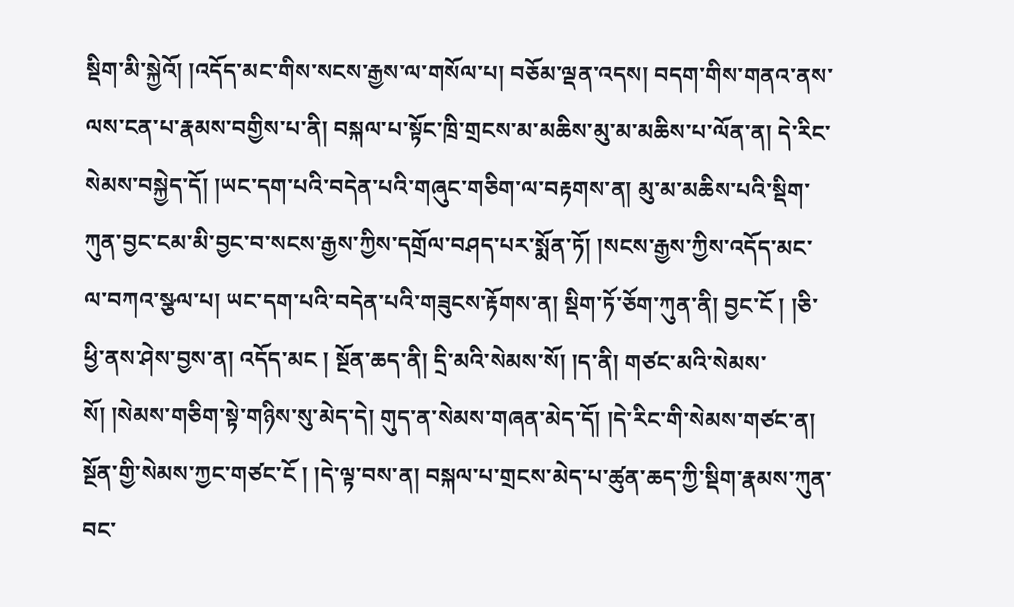སྡིག་མི་སྐྱེའོ། །འདོད་མང་གིས་སངས་རྒྱས་ལ་གསོལ་པ། བཅོམ་ལྡན་འདས། བདག་གིས་གནའ་ནས་ལས་ངན་པ་རྣམས་བགྱིས་པ་ནི། བསྐལ་པ་སྟོང་ཁྲི་གྲངས་མ་མཆིས་མུ་མ་མཆིས་པ་ལོན་ན། དེ་རིང་སེམས་བསྐྱེད་དོ། །ཡང་དག་པའི་བདེན་པའི་གཞུང་གཅིག་ལ་བརྟགས་ན། མུ་མ་མཆིས་པའི་སྡིག་ཀུན་བྱང་ངམ་མི་བྱང་བ་སངས་རྒྱས་ཀྱིས་དགྲོལ་བཤད་པར་སྨོན་ཏོ། །སངས་རྒྱས་ཀྱིས་འདོད་མང་ལ་བཀའ་སྩལ་པ། ཡང་དག་པའི་བདེན་པའི་གཟུངས་རྟོགས་ན། སྡིག་ཏོ་ཅོག་ཀུན་ནི། བྱང་ངོ ། །ཅི་ཕྱི་ནས་ཤེས་བྱས་ན། འདོད་མང ། སྔོན་ཆད་ནི། དྲི་མའི་སེམས་སོ། །ད་ནི། གཙང་མའི་སེམས་སོ། །སེམས་གཅིག་སྟེ་གཉིས་སུ་མེད་དེ། གུད་ན་སེམས་གཞན་མེད་དོ། །དེ་རིང་གི་སེམས་གཙང་ན། སྔོན་གྱི་སེམས་ཀྱང་གཙང་ངོ ། །དེ་ལྟ་བས་ན། བསྐལ་པ་གྲངས་མེད་པ་ཚུན་ཆད་ཀྱི་སྡིག་རྣམས་ཀུན་བང་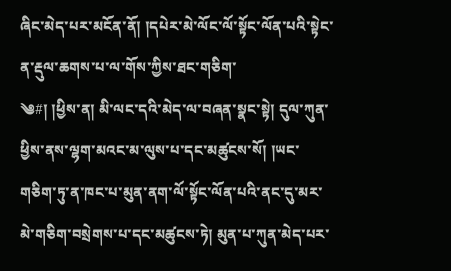ཞིང་མེད་པར་མངོན་ནོ། །དཔེར་མེ་ལོང་ལོ་སྟོང་ལོན་པའི་སྟེང་ན་རྡུལ་ཆགས་པ་ལ་གོས་ཀྱིས་ཐང་གཅིག་
༄#། །ཕྱིས་ན། མི་ལང་དའི་མེད་ལ་བཞན་སྣང་སྟེ། དུལ་ཀུན་ཕྱིས་ནས་ལྷག་མའང་མ་ལུས་པ་དང་མཚུངས་སོ། །ཡང་གཅིག་ཏུ་ན་ཁང་པ་མུན་ནག་ལོ་སྟོང་ལོན་པའི་ནང་དུ་མར་མེ་གཅིག་བསྲེགས་པ་དང་མཚུངས་ཏེ། མུན་པ་ཀུན་མེད་པར་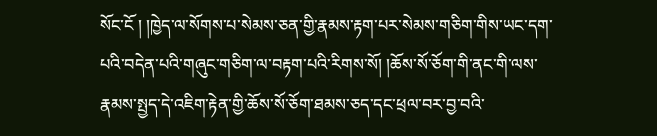སོང་ངོ ། །ཁྱེད་ལ་སོགས་པ་སེམས་ཅན་གྱི་རྣམས་རྟག་པར་སེམས་གཅིག་གིས་ཡང་དག་པའི་བདེན་པའི་གཞུང་གཅིག་ལ་བརྟག་པའི་རིགས་སོ། །ཆོས་སོ་ཅོག་གི་ནང་གི་ལས་རྣམས་སྤྱད་དེ་འཇིག་རྟེན་གྱི་ཆོས་སོ་ཅོག་ཐམས་ཅད་དང་ཕྲལ་བར་བྱ་བའི་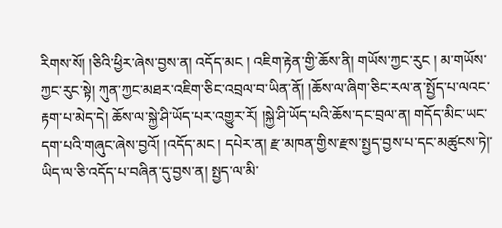རིགས་སོ། །ཅིའི་ཕྱིར་ཞེས་བྱས་ན། འདོད་མང ། འཇིག་རྟེན་གྱི་ཆོས་ནི། གཡོས་ཀྱང་རུང ། མ་གཡོས་ཀྱང་རུང་སྟེ། ཀུན་ཀྱང་མཐར་འཇིག་ཅིང་འབྲལ་བ་ཡིན་ནོ། །ཆོས་ལ་ཞིག་ཅིང་རལ་ན་སྤྱོད་པ་ལའང་རྟག་པ་མེད་དེ། ཆོས་ལ་སྐྱེ་ཤི་ཡོད་པར་འགྱུར་རོ། །སྐྱེ་ཤི་ཡོད་པའི་ཆོས་དང་བྲལ་ན། གདོད་མིང་ཡང་དག་པའི་གཞུང་ཞེས་བྱའོ། །འདོད་མང ། དཔེར་ན། རྫ་མཁན་གྱིས་རྫས་སྤྱད་བྱས་པ་དང་མཚུངས་ཏེ།་ཡིད་ལ་ཅི་འདོད་པ་བཞིན་དུ་བྱས་ན། སྤྱད་ལ་མི་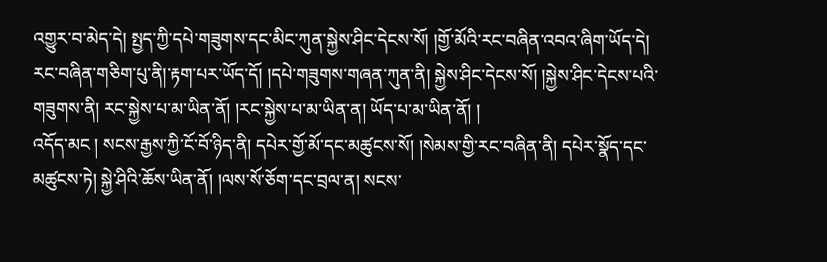འགྱུར་བ་མེད་དེ། སྤྱད་ཀྱི་དཔེ་གཟུགས་དང་མིང་ཀུན་སྐྱེས་ཤིང་དེངས་སོ། །གྱོ་མོའི་རང་བཞིན་འབའ་ཞིག་ཡོད་དེ། རང་བཞིན་གཅིག་པུ་ནི།་རྟག་པར་ཡོད་དོ། །དཔེ་གཟུགས་གཞན་ཀུན་ནི། སྐྱེས་ཤིང་དེངས་སོ། །སྐྱེས་ཤིང་དེངས་པའི་གཟུགས་ནི། རང་སྐྱེས་པ་མ་ཡིན་ནོ། །རང་སྐྱེས་པ་མ་ཡིན་ན། ཡོད་པ་མ་ཡིན་ནོ། །
འདོད་མང ། སངས་རྒྱས་ཀྱི་ངོ་བོ་ཉིད་ནི། དཔེར་གྱོ་མོ་དང་མཚུངས་སོ། །སེམས་གྱི་རང་བཞིན་ནི། དཔེར་སྣོད་དང་མཚུངས་ཏེ། སྐྱེ་ཤིའི་ཆོས་ཡིན་ནོ། །ལས་སོ་ཅོག་དང་བྲལ་ན། སངས་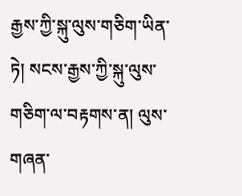རྒྱས་ཀྱི་སྐུ་ལུས་གཅིག་ཡིན་ཏེ། སངས་རྒྱས་ཀྱི་སྐུ་ལུས་གཅིག་ལ་བརྟགས་ན། ལུས་གཞན་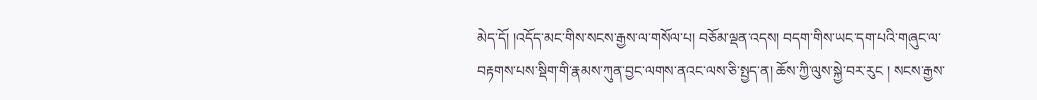མེད་དོ། །འདོད་མང་གིས་སངས་རྒྱས་ལ་གསོལ་པ། བཅོམ་ལྡན་འདས། བདག་གིས་ཡང་དག་པའི་གཞུང་ལ་བརྟགས་པས་སྡིག་གི་རྣམས་ཀུན་བྱང་ལགས་ནའང་ལས་ཅི་སྤྱད་ན། ཆོས་ཀྱི་ལུས་སྐྱེ་བར་རུང ། སངས་རྒྱས་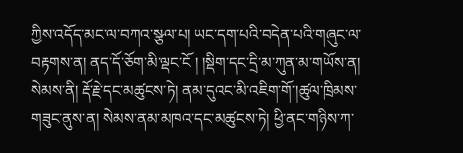ཀྱིས་འདོད་མང་ལ་བཀའ་སྩལ་པ། ཡང་དག་པའི་བདེན་པའི་གཞུང་ལ་བརྟགས་ན། ནད་དོ་ཅོག་མི་ལྡང་ངོ ། །སྡིག་དང་དྲི་མ་ཀུན་མ་གཡོས་ན། སེམས་ནི། རྡོ་རྗེ་དང་མཚུངས་ཏེ། ནམ་དུའང་མི་འཇིག་གོ་།ཚུལ་ཁྲིམས་གཟུང་ནུས་ན། སེམས་ནམ་མཁའ་དང་མཚུངས་ཏེ། ཕྱི་ནང་གཉིས་ཀ་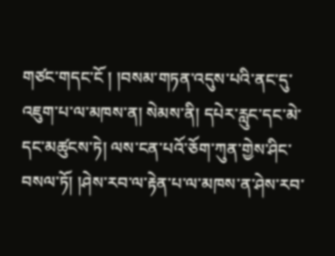གཙང་གདང་ངོ ། །བསམ་གཏན་འདུས་པའི་ནང་དུ་འཇུག་པ་ལ་མཁས་ན། སེམས་ནི། དཔེར་རླུང་དང་མེ་དང་མཚུངས་ཏེ། ལས་ངན་པའོ་ཅོག་ཀུན་གྱེས་ཤིང་བསལ་ཏོ། །ཤེས་རབ་ལ་རྟེན་པ་ལ་མཁས་ན་ཤེས་རབ་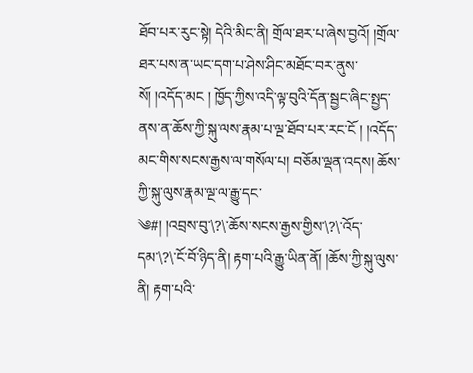ཐོབ་པར་རུང་སྟེ། དེའི་མིང་ནི། གྲོལ་ཐར་པ་ཞེས་བྱའོ། །གྲོལ་ཐར་པས་ན་ཡང་དག་པ་ཤེས་ཤིང་མཐོང་བར་ནུས་སོ། །འདོད་མང ། ཁྱོད་ཀྱིས་འདི་ལྟ་བུའི་དོན་སྦྱང་ཞིང་སྤྱད་ནས་ན་ཆོས་ཀྱི་སྐུ་ལས་རྣམ་པ་ལྔ་ཐོབ་པར་རང་ངོ ། །འདོད་མང་གིས་སངས་རྒྱས་ལ་གསོལ་པ། བཅོམ་ལྡན་འདས། ཆོས་ཀྱི་སྐུ་ལུས་རྣམ་ལྔ་ལ་རྒྱུ་དང་
༄#། །འབྲས་བུ་\?\་ཆོས་སངས་རྒྱས་གྱིས་\?\་འོད་དམ་\?\་ངོ་བོ་ཉིད་ནི། རྟག་པའི་རྒྱུ་ཡིན་ནོ། །ཆོས་ཀྱི་སྐུ་ལུས་ནི། རྟག་པའི་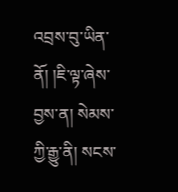འབྲས་བུ་ཡིན་ནོ། །ཇི་ལྟ་ཞེས་བྱས་ན། སེམས་ཀྱི་རྒྱུ་ནི། སངས་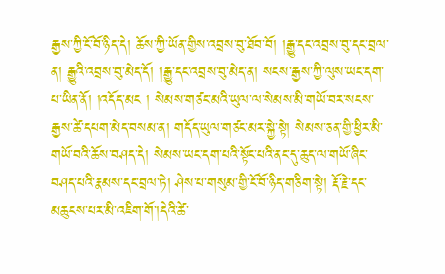རྒྱས་ཀྱི་ངོ་བོ་ཉིད་དེ། ཆོས་ཀྱི་ཡོན་གྱིས་འབྲས་བུ་ཐོབ་བོ། །རྒྱུ་དང་འབྲས་བུ་དང་བྲལ་ན། རྒྱུའི་འབྲས་བུ་མེད་དོ། །རྒྱུ་དང་འབྲས་བུ་མེད་ན། སངས་རྒྱས་ཀྱི་ལུས་ཡང་དག་པ་ཡིན་ནོ། །འདོད་མང ། སེམས་གཙང་མའི་ཡུལ་ལ་སེམས་མི་གཡོ་བར་སངས་རྒྱས་ཚེ་དཔག་མེད་བསམ་ན། གདོད་ཡུལ་གཙང་མར་སྐྱེ་སྟེ། སེམས་ཅན་གྱི་ཕྱིར་མི་གཡོ་བའི་ཆོས་བཤད་དེ། སེམས་ཡང་དག་པའི་སྟོང་པའི་ནང་དུ་ཆུད་ལ་གཡོ་ཞིང་བཤད་པའི་རྣམས་དང་བྲལ་ཏེ། ཤེས་པ་གསུམ་གྱི་ངོ་བོ་ཉིད་གཅིག་སྟེ། རྡོ་རྗེ་དང་མཆུངས་པར་མི་འཇིག་གོ་།དེའི་ཚེ་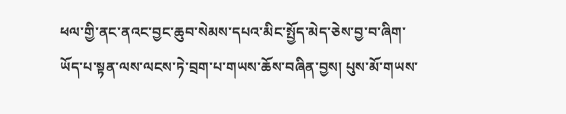ཕལ་གྱི་ནང་ནའང་བྱང་ཆུབ་སེམས་དཔའ་མིང་སྤྱོད་མེད་ཅེས་བྱ་བ་ཞིག་ཡོད་པ་སྟན་ལས་ལངས་ཏེ་བྲག་པ་གཡས་ཆོས་བཞིན་བྱས། པུས་མོ་གཡས་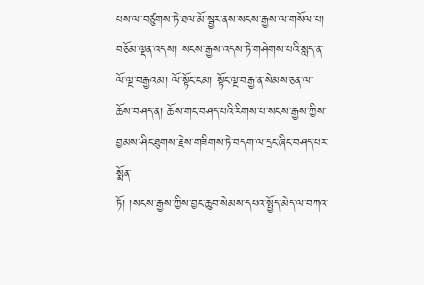པས་ལ་བཙུགས་ཏེ་ཐལ་མོ་སྦྱར་ནས་སངས་རྒྱས་ལ་གསོལ་པ། བཅོམ་ལྡན་འདས། སངས་རྒྱས་འདས་ཏེ་གཤེགས་པའི་སླད་ན་ལོ་ལྔ་བརྒྱའམ། ལོ་སྟོང་ངམ། སྟོང་ལྔ་བརྒྱ་ན་སེམས་ཅན་ལ་ཆོས་བཤད་ན། ཆོས་གང་བཤད་པའི་རིགས་པ་སངས་རྒྱས་ཀྱིས་བྱམས་ཤིང་ཐུགས་རྗེས་གཟིགས་ཏེ་བདག་ལ་དྲང་ཞིང་བཤད་པར་སྨོན་
ཏོ། །སངས་རྒྱས་ཀྱིས་བྱང་ཆུབ་སེམས་དཔའ་སྤྱོད་མེད་ལ་བཀའ་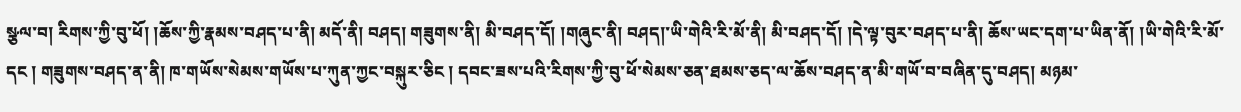སྩལ་བ། རིགས་ཀྱི་བུ་ཕོ། །ཆོས་ཀྱི་རྣམས་བཤད་པ་ནི། མདོ་ནི། བཤད། གཟུགས་ནི། མི་བཤད་དོ། །གཞུང་ནི། བཤད།་ཡི་གེའི་རི་མོ་ནི། མི་བཤད་དོ། །དེ་ལྟ་བུར་བཤད་པ་ནི། ཆོས་ཡང་དག་པ་ཡིན་ནོ། །ཡི་གེའི་རི་མོ་དང ། གཟུགས་བཤད་ན་ནི། ཁ་གཡོས་སེམས་གཡོས་པ་ཀུན་ཀྱང་བསྐུར་ཅིང ། དབང་ཟས་པའི་རིགས་ཀྱི་བུ་ཕོ་སེམས་ཅན་ཐམས་ཅད་ལ་ཆོས་བཤད་ན་མི་གཡོ་བ་བཞིན་དུ་བཤད། མཉམ་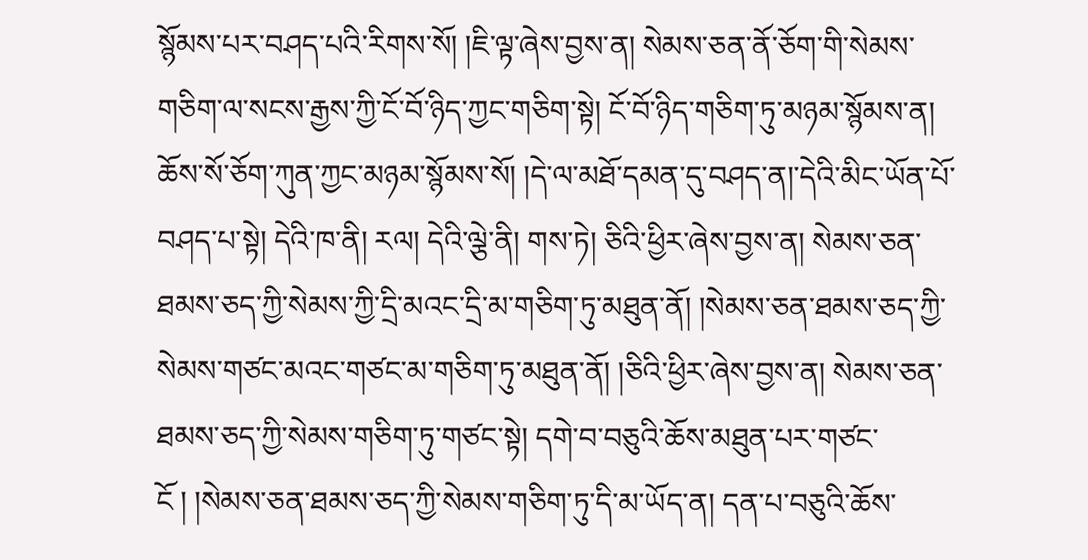སྙོམས་པར་བཤད་པའི་རིགས་སོ། །ཇི་ལྟ་ཞེས་བྱས་ན། སེམས་ཅན་ནོ་ཅོག་གི་སེམས་གཅིག་ལ་སངས་རྒྱས་ཀྱི་ངོ་བོ་ཉིད་ཀྱང་གཅིག་སྟེ། ངོ་བོ་ཉིད་གཅིག་ཏུ་མཉམ་སྙོམས་ན། ཆོས་སོ་ཅོག་ཀུན་ཀྱང་མཉམ་སྙོམས་སོ། །དེ་ལ་མཐོ་དམན་དུ་བཤད་ན།་དེའི་མིང་ཡོན་པོ་བཤད་པ་སྟེ། དེའི་ཁ་ནི། རལ། དེའི་ལྕེ་ནི། གས་ཏེ། ཅིའི་ཕྱིར་ཞེས་བྱས་ན། སེམས་ཅན་ཐམས་ཅད་ཀྱི་སེམས་ཀྱི་དྲི་མའང་དྲི་མ་གཅིག་ཏུ་མཐུན་ནོ། །སེམས་ཅན་ཐམས་ཅད་ཀྱི་སེམས་གཙང་མའང་གཙང་མ་གཅིག་ཏུ་མཐུན་ནོ། །ཅིའི་ཕྱིར་ཞེས་བྱས་ན། སེམས་ཅན་ཐམས་ཅད་ཀྱི་སེམས་གཅིག་ཏུ་གཙང་སྟེ། དགེ་བ་བཅུའི་ཆོས་མཐུན་པར་གཙང་ངོ ། །སེམས་ཅན་ཐམས་ཅད་ཀྱི་སེམས་གཅིག་ཏུ་དི་མ་ཡོད་ན། དན་པ་བཅུའི་ཆོས་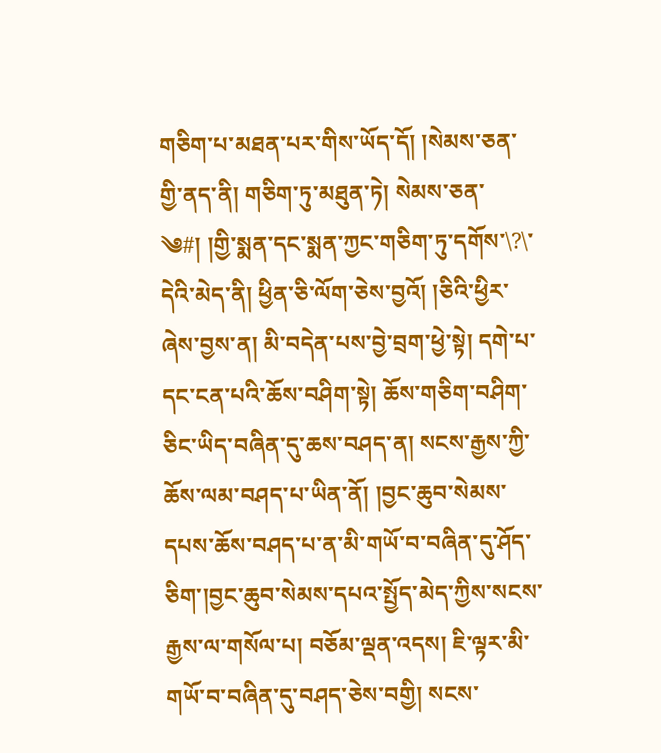གཅིག་པ་མཐན་པར་གིས་ཡོད་དོ། །སེམས་ཅན་གྱི་ནད་ནི། གཅིག་ཏུ་མཐུན་ཏེ། སེམས་ཅན་
༄#། །གྱི་སྨན་དང་སྨན་ཀྱང་གཅིག་ཏུ་དགོས་\?\་དེའི་མེད་ནི། ཕྱིན་ཅི་ལོག་ཅེས་བྱའོ། །ཅིའི་ཕྱིར་ཞེས་བྱས་ན། མི་བདེན་པས་བྱེ་བྲག་ཕྱེ་སྟེ། དགེ་པ་དང་ངན་པའི་ཆོས་བཤིག་སྟེ། ཆོས་གཅིག་བཤིག་ཅིང་ཡིད་བཞིན་དུ་ཆས་བཤད་ན། སངས་རྒྱས་ཀྱི་ཆོས་ལམ་བཤད་པ་ཡིན་ནོ། །བྱང་ཆུབ་སེམས་དཔས་ཆོས་བཤད་པ་ན་མི་གཡོ་བ་བཞིན་དུ་ཤོད་ཅིག་།བྱང་ཆུབ་སེམས་དཔའ་སྤྱོད་མེད་ཀྱིས་སངས་རྒྱས་ལ་གསོལ་པ། བཅོམ་ལྡན་འདས། ཇི་ལྟར་མི་གཡོ་བ་བཞིན་དུ་བཤད་ཅེས་བགྱི། སངས་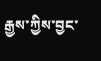རྒྱས་ཀྱིས་བྱང་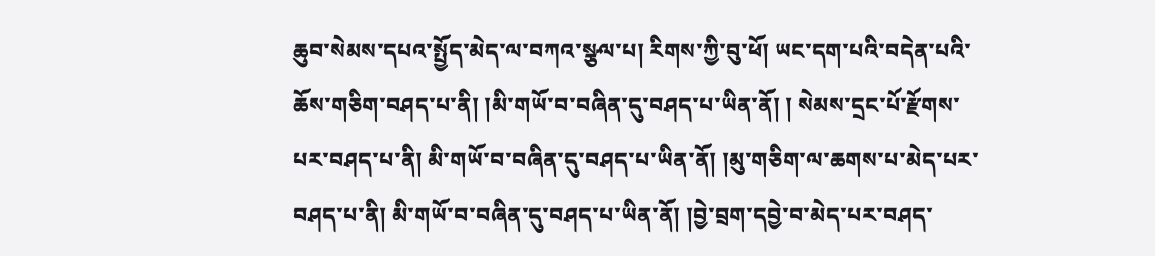ཆུབ་སེམས་དཔའ་སྤྱོད་མེད་ལ་བཀའ་སྩལ་པ། རིགས་ཀྱི་བུ་ཕོ། ཡང་དག་པའི་བདེན་པའི་ཆོས་གཅིག་བཤད་པ་ནི། །མི་གཡོ་བ་བཞིན་དུ་བཤད་པ་ཡིན་ནོ། ། སེམས་དྲང་པོ་རྫོགས་པར་བཤད་པ་ནི། མི་གཡོ་བ་བཞིན་དུ་བཤད་པ་ཡིན་ནོ། །མུ་གཅིག་ལ་ཆགས་པ་མེད་པར་བཤད་པ་ནི། མི་གཡོ་བ་བཞིན་དུ་བཤད་པ་ཡིན་ནོ། །བྱེ་བྲག་དབྱེ་བ་མེད་པར་བཤད་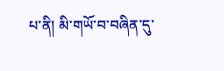པ་ནི། མི་གཡོ་བ་བཞིན་དུ་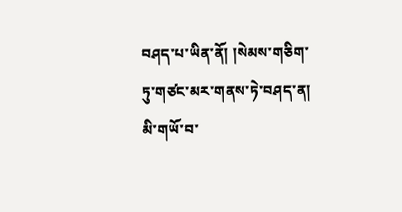བཤད་པ་ཡིན་ནོ། །སེམས་གཅིག་ཏུ་གཙང་མར་གནས་ཏེ་བཤད་ན། མི་གཡོ་བ་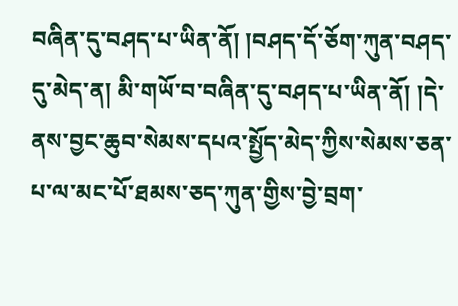བཞིན་དུ་བཤད་པ་ཡིན་ནོ། །བཤད་དོ་ཅོག་ཀུན་བཤད་དུ་མེད་ན། མི་གཡོ་བ་བཞིན་དུ་བཤད་པ་ཡིན་ནོ། །དེ་ནས་བྱང་ཆུབ་སེམས་དཔའ་སྤྱོད་མེད་ཀྱིས་སེམས་ཅན་པ་ལ་མང་པོ་ཐམས་ཅད་ཀུན་གྱིས་བྱེ་བྲག་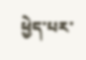ཕྱེད་པར་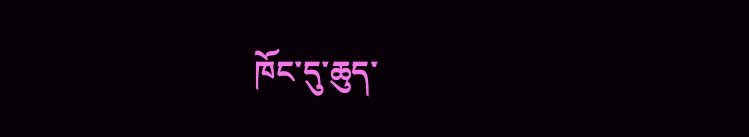ཁོང་དུ་ཆུད་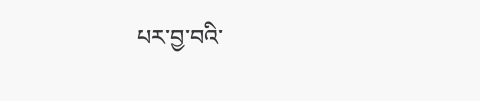པར་བྱ་བའི་